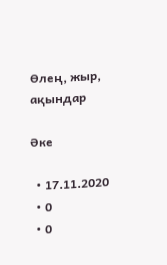Өлең, жыр, ақындар

Әке

  • 17.11.2020
  • 0
  • 0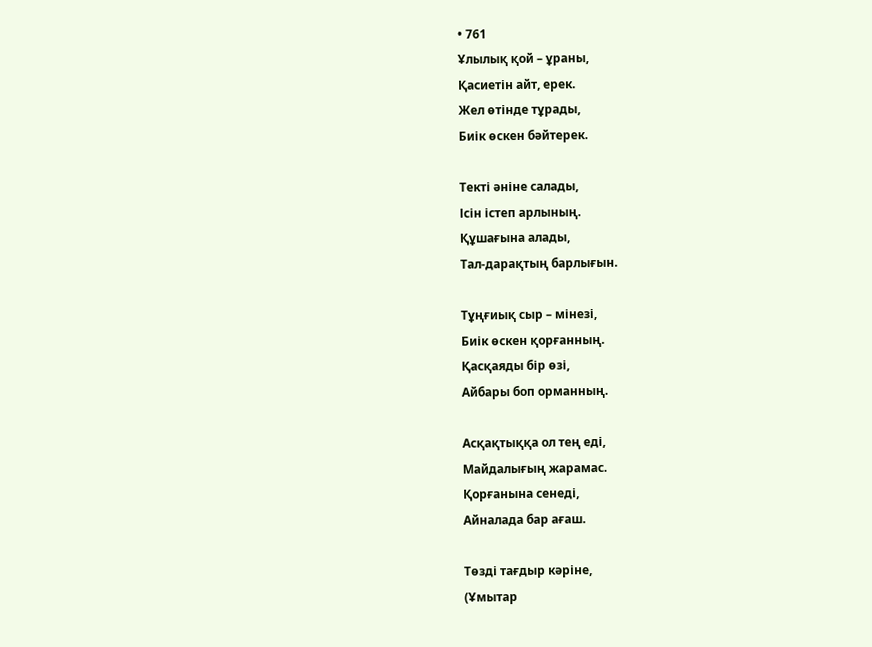• 761
Ұлылық қой – ұраны,
Қасиетін айт, ерек.
Жел өтінде тұрады,
Биік өскен бәйтерек.

Текті әніне салады,
Ісін істеп арлының.
Құшағына алады,
Тал-дарақтың барлығын.

Тұңғиық сыр – мінезі,
Биік өскен қорғанның.
Қасқаяды бір өзі,
Айбары боп орманның.

Асқақтыққа ол тең еді,
Майдалығың жарамас.
Қорғанына сенеді,
Айналада бар ағаш.

Төзді тағдыр кәріне,
(Ұмытар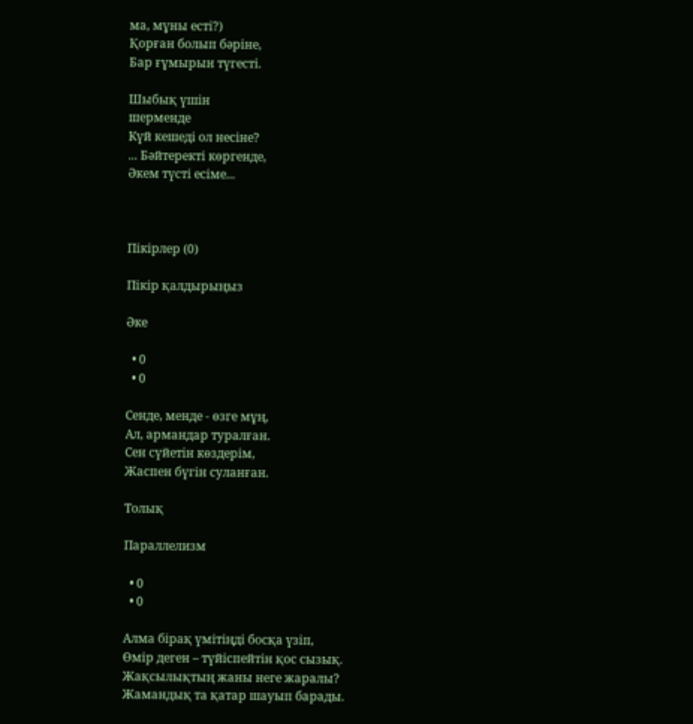ма, мұны есті?)
Қорған болып бәріне,
Бар ғұмырын түгесті.

Шыбық үшін
шерменде
Күй кешеді ол несіне?
... Бәйтеректі көргенде,
Әкем түсті есіме...



Пікірлер (0)

Пікір қалдырыңыз

Әке

  • 0
  • 0

Сенде, менде - өзге мұң,
Ал, армандар туралған.
Сен сүйетін көздерім,
Жаспен бүгін суланған.

Толық

Параллелизм

  • 0
  • 0

Алма бірақ үмітіңді босқа үзіп,
Өмір деген – түйіспейтін қос сызық.
Жақсылықтың жаны неге жаралы?
Жамандық та қатар шауып барады.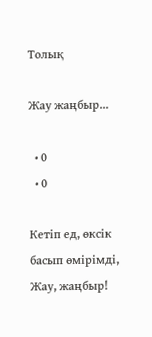Толық

Жау жаңбыр...

  • 0
  • 0

Кетіп ед, өксік басып өмірімді,
Жау, жаңбыр!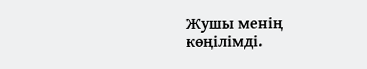Жушы менің көңілімді.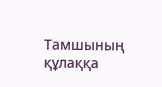Тамшының құлаққа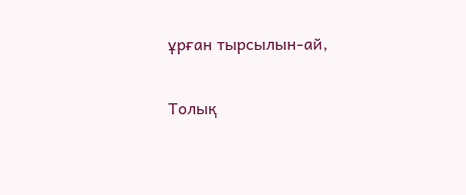ұрған тырсылын-ай,

Толық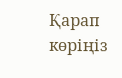Қарап көріңіз